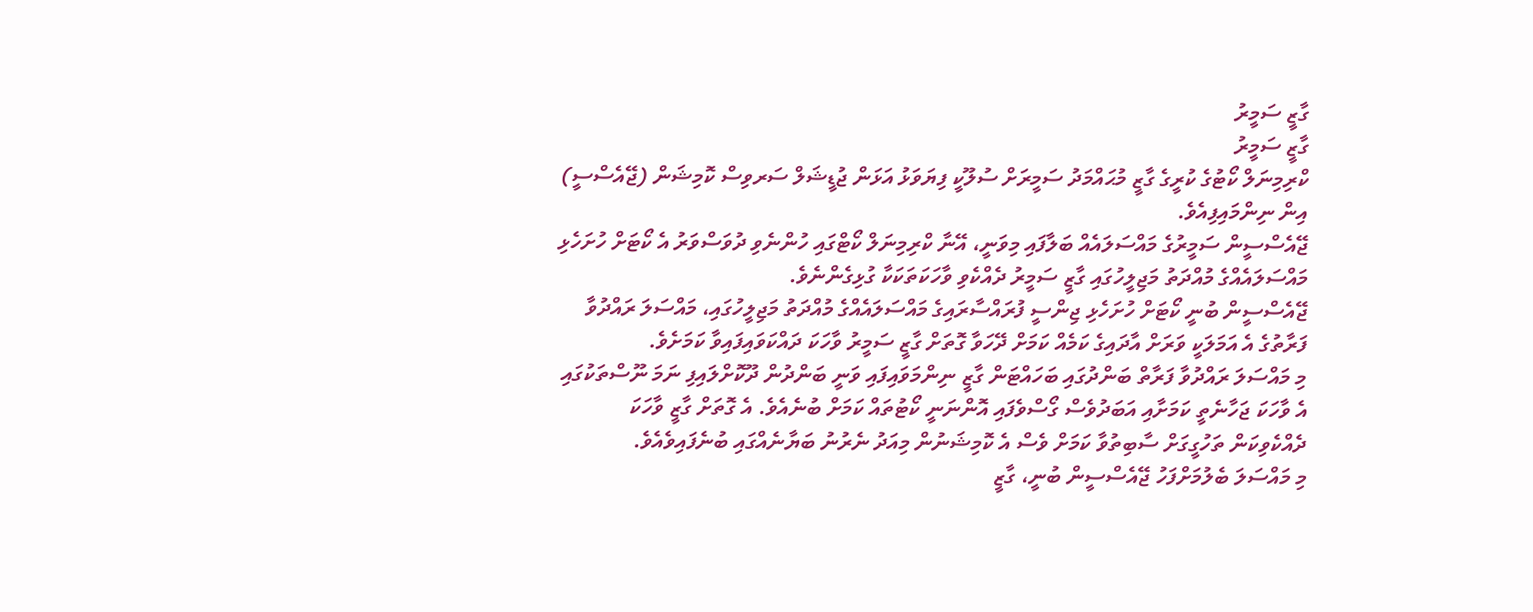ގާޒީ ސަމީރު
ގާޒީ ސަމީރު
ކްރިމިނަލް ކޯޓުގެ ކުރީގެ ގާޒީ މުޙައްމަދު ސަމީރަށް ސުލޫކީ ފިޔަވަޅު އަޅަން ޖުޑީޝަލް ސަރވިސް ކޮމިޝަން (ޖޭއެސްސީ) އިން ނިންމައިފިއެވެ.
ޖޭއެސްސީން ސަމީރުގެ މައްސަލައެއް ބަލާފައި މިވަނީ، އޭނާ ކްރިމިނަލް ކޯޓްގައި ހުންނެވި ދުވަސްވަރު އެ ކޯޓަށް ހުށަހެޅި މައްސަލައެއްގެ މުއްދަތު މަޖިލީހުގައި ގާޒީ ސަމީރު ދެއްކެވި ވާހަކަތަކަކާ ގުޅިގެންނެވެ.
ޖޭއެސްސީން ބުނީ ކޯޓަށް ހުށަހެޅި ޖިންސީ ފުރައްސާރައިގެ މައްސަލައެއްގެ މުއްދަތު މަޖިލީހުގައި، މައްސަލަ ރައްދުވާ ފަރާތުގެ އެ އަމަލަކީ ވަރަށް އާދައިގެ ކަމެއް ކަމަށް ދޭހަވާ ގޮތަށް ގާޒީ ސަމީރު ވާހަކަ ދައްކަވައިފައިވާ ކަމަށެވެ.
މި މައްސަލަ ރައްދުވާ ފަރާތް ބަންދުގައި ބަހައްޓަން ގާޒީ ނިންމަވައިފައި ވަނީ ބަންދުން ދޫކޮށްލައިފި ނަމަ ނޫސްތަކުގައި އެ ވާހަކަ ޖަހާނެތީ ކަމަށާއި އަބަދުވެސް ގޯސްވެފައި އޮންނަނީ ކޯޓުތައް ކަމަށް ބުނެއެވެ. އެ ގޮތަށް ގާޒީ ވާހަކަ ދެއްކެވިކަން ތަހުގީގަށް ސާބިތުވާ ކަމަށް ވެސް އެ ކޮމިޝަނުން މިއަދު ނެރުނު ބަޔާނެއްގައި ބުނެފައިވެއެވެ.
މި މައްސަލަ ބެލުމަށްފަހު ޖޭއެސްސީން ބުނީ، ގާޒީ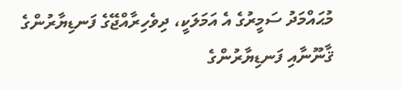މުޙައްމަދު ސަމީރުގެ އެ އަމަލަކީ، ދިވެހިރާއްޖޭގެ ފަނޑިޔާރުންގެ ޤާނޫނާއި ފަނޑިޔާރުންގެ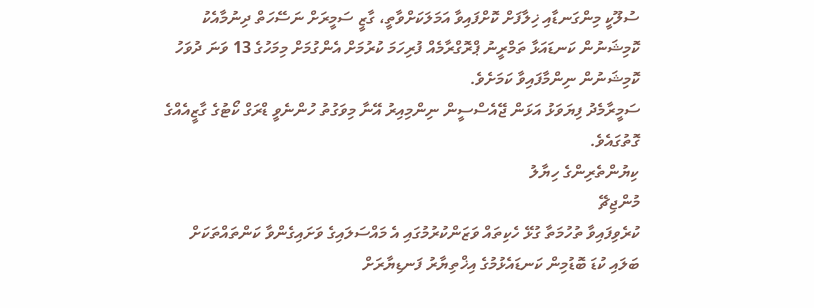ސުލޫކީ މިންގަނޑާއި ޚިލާފަށް ކޮށްފައިވާ އަމަލަކަށްވާތީ، ގާޒީ ސަމީރަށް ނަސޭހަތް ދިނުމާއެކު ކޮމިޝަނުން ކަނޑައަޅާ ތަމްރީނު ޕްރޮގްރާމެއް ފުރިހަމަ ކުރުމަށް އެންގުމަށް މިމަހުގެ 13 ވަނަ ދުވަހު ކޮމިޝަނުން ނިންމާފައިވާ ކަމަށެވެ.
ސަމީރާމެދު ފިޔަވަޅު އަޅަން ޖޭއެސްސީން ނިންމިއިރު އޭނާ މިވަގުތު ހުންނެވީ ޑްރަގް ކޯޓުގެ ގާޒީއެއްގެ ގޮތުގައެވެ.
ކިޔުންތެރިންގެ ހިޔާލު
މުންޖިޗޭ
ކުރެވިފައިވާ ތުހުމަތާ ގުޅޭ ހެކިތައް ވަޒަންކުރުމުގައި އެ މައްސަލައިގެ ވަށައިގެންވާ ކަންތައްތަކަށް ބަލައި ކުޑަ ބޮޑުމިން ކަނޑައެޅުމުގެ އިޚްތިޔާރު ފަނޑިޔާރަށް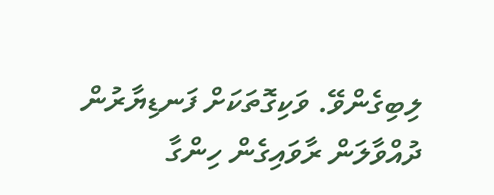ލިބިގެންވޭ. ވަކިގޮތަކަށް ފަނޑިޔާރުން ދުއްވާލަން ރާވައިގެން ހިންގާ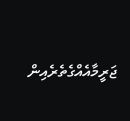ޖަރީމާއެއްގެތެރެއިން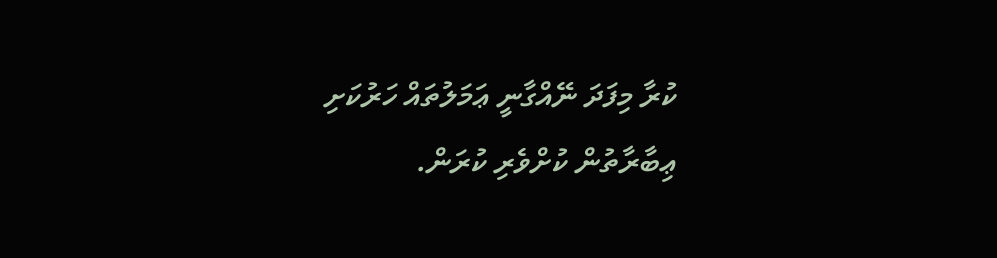ކުރާ މިފަދަ ނޭއްގާނީ ޢަމަލުތައް ހަރުކަށި ޢިބާރާތުން ކުށްވެރި ކުރަން.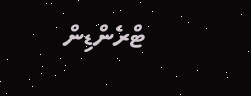ޓްރެންޑިން